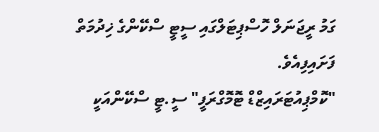ގަމު ރީޖަނަލް ހޮސްޕިޓަލްގައި ސީޓީ ސްކޭންގެ ޚިދުމަތް ފަށައިފިއެވެ.
"ކޮމްޕިއުޓަރައިޒްޑް ޓޮމޮގްރަފީ" ސީ.ޓީ ސްކޭންއަކީ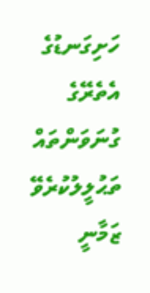ހަށިގަނޑުގެ އެތެރޭގެ ގުނަވަންތައް ތަޙުލީލުކުރެވޭ ޒަމާނީ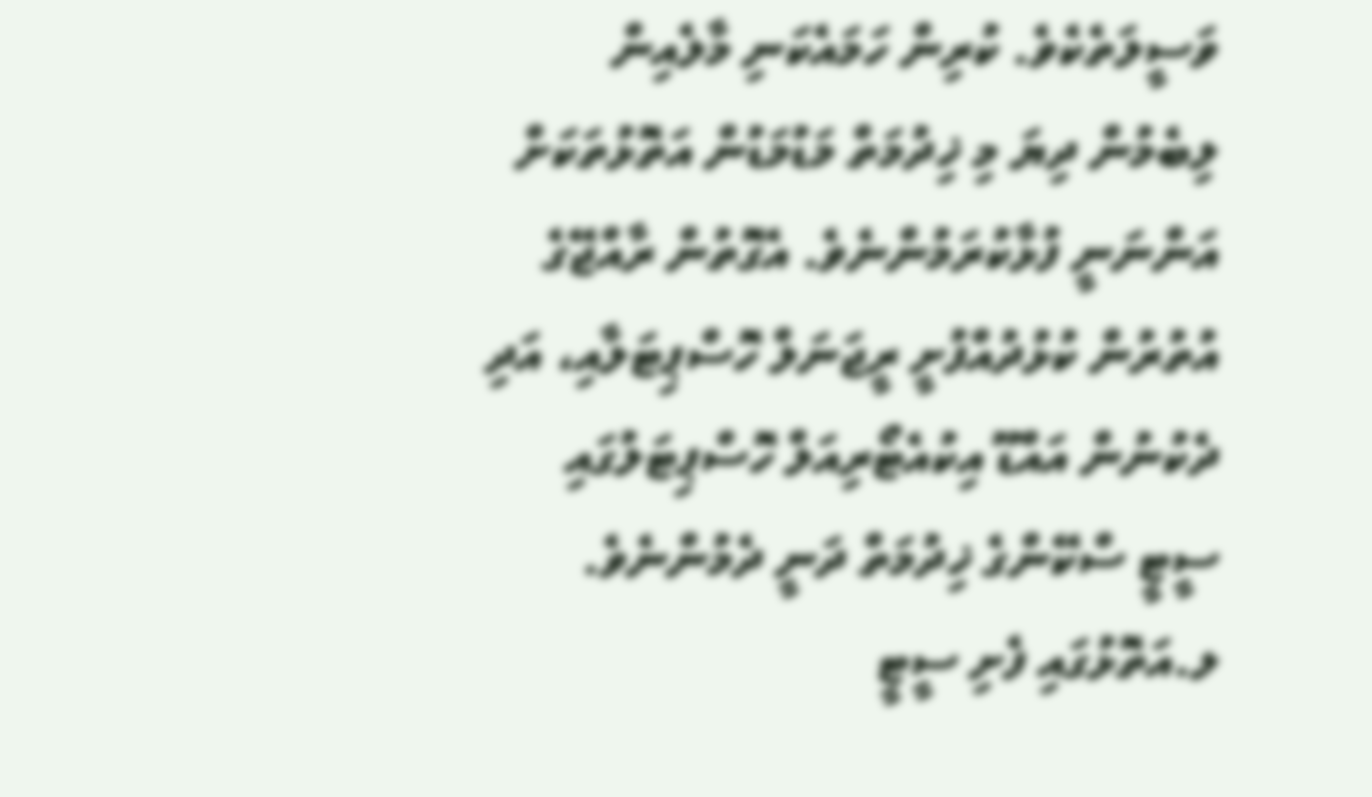ވަސީލަތެކެވެ. ކުރިން ހަމައެކަނި މާލެއިން ލިބެމުން ދިޔަ މި ޚިދުމަތް މަޑުމަޑުން އަތޮޅުތަކަށް އަންނަނީ ފުޅާކުރަމުންނެވެ. އެގޮތުން ރާއްޖޭގެ އުތުރުން ކުޅުދުއްފުށީ ރީޖަނަލް ހޮސްޕިޓަލާއި، އަދި ދެކުނުން އައްޑޫ އިކުއެޓޯރިއަލް ހޮސްޕިޓަލުގައި ސީޓީ ސްކޭންގެ ޚިދުމަތް ދަނީ ދެމުންނެވެ.
ލ.އަތޮޅުގައި ފެށި ސީޓީ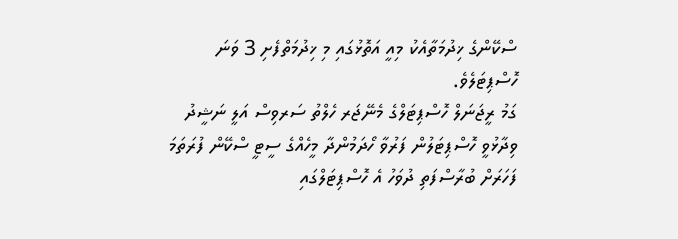ސްކޭންގެ ޚިދުމަތާއެކު މިއީ އަތޮޅުގައި މި ޚިދުމަތްފެށި 3 ވަނަ ހޮސްޕިޓަލެވެ.
ގަމު ރީޖަނަލް ހޮސްޕިޓަލްގެ މެނޭޖަރ ހެލްތު ސަރވިސް އަލީ ނަޝީދު ވިދާޅުވީ ހޮސްޕިޓަލުން ފަރުވާ ހޯދަމުންދާ މީހެއްގެ ސީޓީ ސްކޭން ފުރަތަމަ ފަހަރަށް ބުރާސްފަތި ދުވަހު އެ ހޮސްޕިޓަލްގައި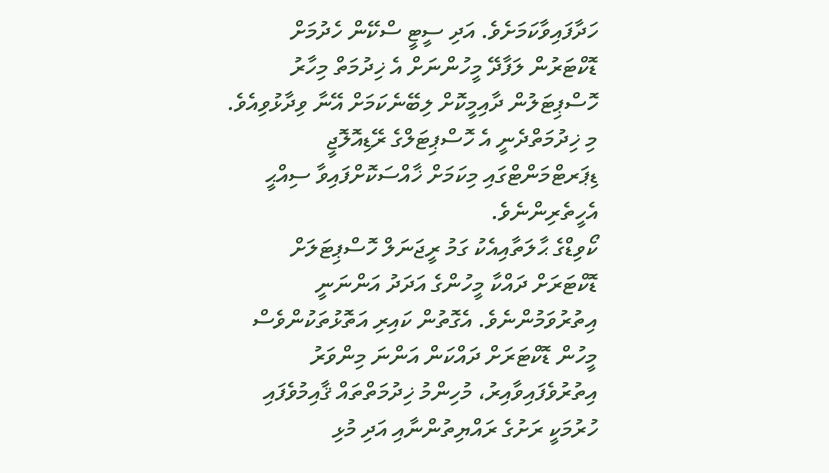ހަދާފައިވާކަމަށެވެ. އަދި ސީޓީ ސްކޭން ހެދުމަށް ޑޮކްޓަރުން ލަފާދޭ މީހުންނަށް އެ ޚިދުމަތް މިހާރު ހޮސްޕިޓަލުން ދާއިމީކޮށް ލިބޭނެކަމަށް އޭނާ ވިދާޅުވިއެވެ.
މި ޚިދުމަތްދެނީ އެ ހޮސްޕިޓަލްގެ ރޭޑިއޮލޮޖީ ޑިޕަރޓްމަންޓްގައި މިކަމަށް ޚާއްސަކޮށްފައިވާ ސިއްޙީ އެހީތެރިންނެވެ.
ކޯވިޑްގެ ޙާލަތާއިއެކު ގަމު ރީޖަނަލް ހޮސްޕިޓަލަށް ޑޮކްޓަރަށް ދައްކާ މީހުންގެ އަދަދު އަންނަނީ އިތުރުވަމުންނެވެ. އެގޮތުން ކައިރި އަތޮޅުތަކުންވެސް މީހުން ޑޮކްޓަރަށް ދައްކަން އަންނަ މިންވަރު އިތުރުވެފައިވާއިރު، މުހިންމު ޚިދުމަތްތައް ޤާއިމުވެފައި ހުރުމަކީ ރަށުގެ ރައްޔިތުންނާއި އަދި މުޅި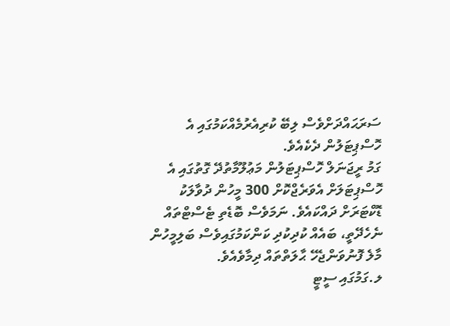ސަރަޙައްދަށްވެސް ލިބޭ ކުރިއެރުމެއްކަމުގައި އެ ހޮސްޕިޓަލުން ދެކެއެވެ.
ގަމު ރީޖަނަލް ހޮސްޕިޓަލުން މަޢުލޫމާތުދޭ ގޮތުގައި އެ ހޮސްޕިޓަލަށް އެވަރެޖްކޮށް 300 މީހުން ދުވާލަކު ޑޮކްޓަރަށް ދައްކައެވެ. ނަމަވެސް ބޮޑެތި ޓެސްޓްތައް ނެހެދޭތީ، ބައެއް ކުދިކުދި ކަންކަމުގައިވެސް ބަލިމީހުން މާލެ ފޮނުވަންޖެހޭ ޙާލަތްތައް ދިމާވެއެވެ.
ލ.ގަމުގައި ސީޓީ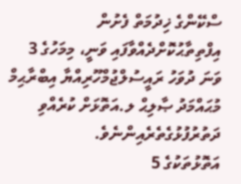ސްކޭންގެ ޚިދުމަތް ފެށުން އިފްތިތާޙުކޮށްދެއްވާފައި ވަނީ، މިމަހުގެ 3 ވަނަ ދުވަހު ރައީސުލްޖުމްހޫރިއްޔާ އިބްރާޙިމް މުޙައްމަދު ޞާލިޙް ލ.އަތޮޅަށް ކުރެއްވި ދަތުރުފުޅުގެތެރެއިންނެވެ.
އަތޮޅުތަކުގެ 5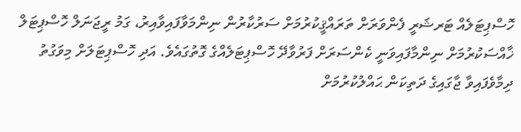ހޮސްޕިޓަލެއް ޓަރޝަރީ ފެންވަރަށް ތަރައްޤީކުރުމަށް ސަރުކާރުން ނިންމަވާފައިވާއިރު، ގަމު ރީޖަނަލް ހޮސްޕިޓަލް ޚާއްސަކުރުމަށް ނިންމާފައިވަނީ ކެންސަރަށް ފަރުވާދޭ ހޮސްޕިޓަލެއްގެ ގޮތުގައެވެ. އަދި ހޮސްޕިޓަލަށް މިވަގުތު ދިމާވެފައިވާ ޖާގައިގެ ދަތިކަން ޙައްލުކުރުމަށް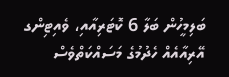ބަލިމީހުން ބަލާ 6 ކޮޓަރިއާއި، ވެއިޓިންގ އޭރިއާއެއް ހެދުމުގެ މަސައްކަތްވެސް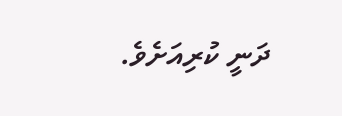ދަނީ ކުރިއަށެވެ.